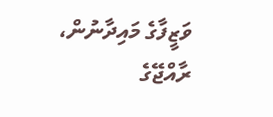ވަޒީފާގެ މައިދާނުން، ރާއްޖޭގެ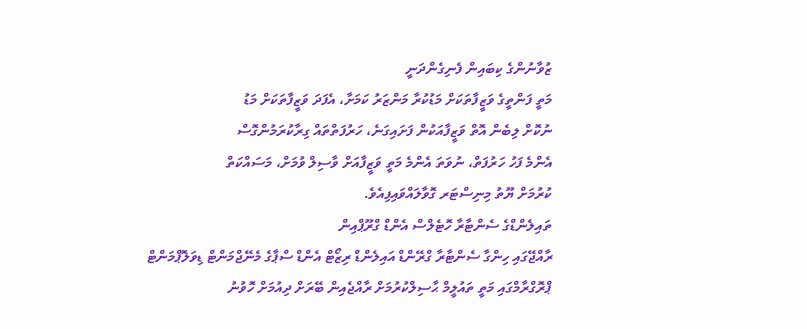ޒުވާނުންގެ ކިބައިން ފެނިގެންދަނީ
މަތީ ފަންތީގެ ވަޒީފާތަކަށް މަޑުކުރާ މަންޒަރު ކަމަށާ، އެފަދަ ވަޒީފާތަކަށް މަޑު
ނުކޮށް ލިބެން އޮތް ވަޒީފާއަކުން ފަށައިގަނެ، ހަރުފަތްތައް ގިރާކުރަމުންގޮސް
އެންމެ ފަހު ހަރުފަތް، ނުވަތަ އެންމެ މަތީ ވަޒީފާއަށް ވާސިލް ވުމަށް، މަސައްކަތް
ކުރުމަށް ޔޫތު މިނިސްޓަރ ގޮވާލައްވައިފިއެވެ.
ތައިލެންޑްގެ ސެންޓާރާ ހޮޓެލްސް އެންޑް ގްރޫޕްއިން
ރާއްޖޭގައި ހިންގާ ސެންޓާރާ ގްރޭންޑް އައިލެންޑް ރިޒޯޓް އެންޑް ސްޕާގެ މެނޭޖްމަންޓް ޑިވަލޮޕްމަންޓް
ޕްރޮގްރާމްގައި މަތީ ތައުލީމް ޙާސިލްކުރުމަށް ރާއްޖެއިން ބޭރަށް ދިއުމަށް ހޮވުނު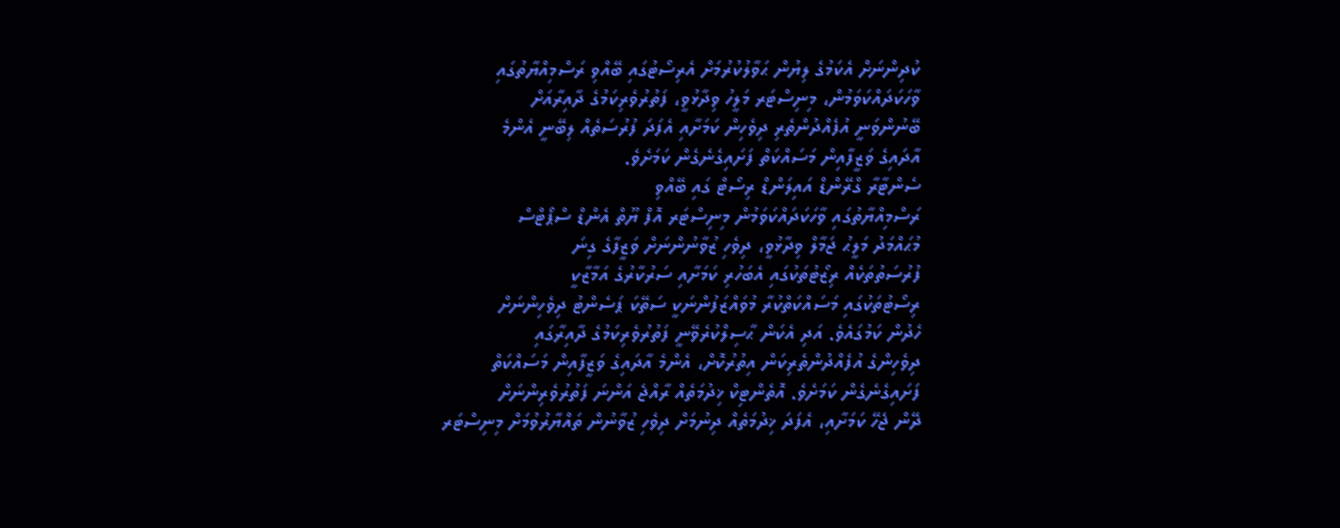ކުދިންނަށް އެކަމުގެ ލިޔުން ޙަވާލުކުރުމަށް އެރިސޯޓުގައި ބޭއްވި ރަސްމިއްޔާތުގައި
ވާހަކަދައްކަވަމުން، މިނިސްޓަރ މަލީހު ވިދާޅުވީ، ފަތުރުވެރިކަމުގެ ދާއިރާއަށް
ބޭނުންވަނީ އުފެއްދުންތެރި ދިވެހިން ކަމަށާއި އެފަދަ ފުރުސަތެއް ލިބޭނީ އެންމެ
އާދައިގެ ވަޒީފާއިން މަސައްކަތް ފަށައިގެނެގެން ކަމަށެވެ.
ސެންޓާރާ ގްރޭންޑް އައިލަންޑް ރިސޯޓް ގައި ބޭއްވި
ރަސްމިއްޔާތުގައި ވާހަކަދައްކަވަމުން މިނިސްޓަރ އޮފް ޔޫތް އެންޑް ސްޕޯޓްސް
މުޙައްމަދު މަލީޙު ޖަމާލް ވިދާޅުވީ، ދިވެހި ޒުވާނުންނަށް ވަޒީފާގެ ގިނަ
ފުރުސަތުތަކެއް ރިޒޯޓުތަކުގައި އެބަހުރި ކަމަށާއި ސަރުކާރުގެ އަމާޒާކީ
ރިސޯޓުތަކުގައި މަސައްކަތްކުރާ މުވައްޒަފުންނަކީ ސަތޭކަ ޕަސެންޓު ދިވެހިންނަށް
ހެދުން ކަމުގައެވެ. އަދި އެކަން ޙާސިލްކުރެވޭނީ ފަތުރުވެރިކަމުގެ ދާއިރާގައި
ދިވެހިންގެ އުފެއްދުންތެރިކަން އިތުރުކޮށް، އެންމެ އާދައިގެ ވަޒީފާއިން މަސައްކަތް
ފަށައިގެނެގެން ކަމަށެވެ. އޮތެންޓިކް ޚިދުމަތެއް ރާއްޖެ އަންނަ ފަތުރުވެރިންނަށް
ދޭން ޖެހޭ ކަމަށާއި، އެފަދަ ޚިދުމަތެއް ދިނުމަށް ދިވެހި ޒުވާނުން ތައްޔާރުވުމަށް މިނިސްޓަރ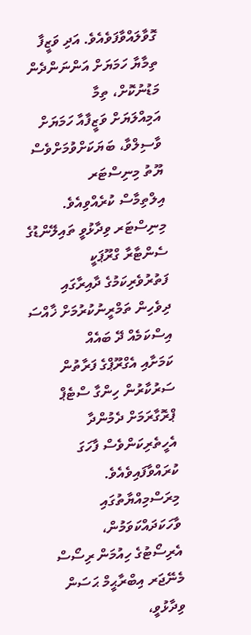ގޮވާލައްވާފަވެއެވެ. އަދި ވަޒީފާ ތިމާޔާ ހަމަޔަށް އަންނަންދެން މަޑުނުކޮށް، ތިމާ
އަމިއްލަޔަށް ވަޒީފާއާ ހަމަޔަށް ވާސިލްވާ، ބަޔަކަށްވުމަށްވެސް ޔޫތު މިނިސްޓަރ
އިލްތިމާސް ކުރެއްވިއެވެ.
މިނިސްޓަރ ވިދާޅުވީ ތައިލޭންޑުގެ ސެންޓާރާ ގްރޫޕަކީ
ފަތުރުވެރިކަމުގެ ދާއިރާގައި ދިވެހިން ތަމްރީނުކުރުމަށް ޚާއްސަ އިސްކަމެއް ދޭ ބައެއް
ކަމަށާއި އެގްރޫޕްގެ ފަރާތުން ސަރުކާރުން ހިންގާ ސްޓެޕް ޕްރޮގާރަމަށް ދެމުންދާ
އެހީތެރިކަންވެސް ފާހަގަ ކުރައްވާފައިވެއެވެ. މިރަސްމިއްޔާތުގައި ވާހަކަދައްކަވަމުން،
އެރިސޯޓުގެ ހިއުމަން ރިސޯސް މެނޭޖަރ އިބްރާޙީމް ޙަސަން ވިދާޅުވީ،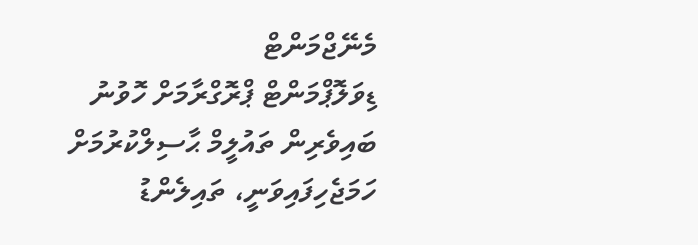މެނޭޖްމަންޓް
ޑިވަލޮޕްމަންޓް ޕްރޮގްރާމަށް ހޮވުނު ބައިވެރިން ތައުލީމް ޙާސިލްކުރުމަށް
ހަމަޖެހިފައިވަނީ، ތައިލެންޑު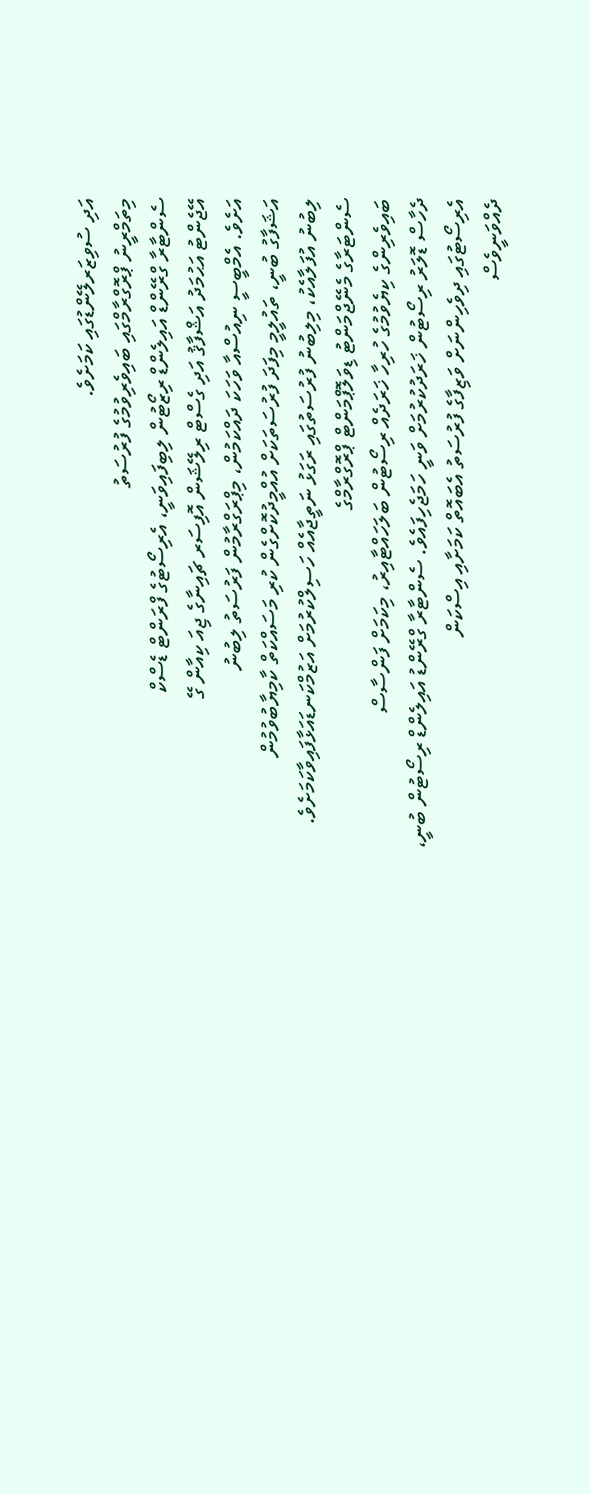އަދި ސުވިޒަރލޭންޑުގައި ކަމަށެވެ.
މިތަމްރީނު ޕްރޮގްރާމްގައި ބައިވެރިވުމުގެ ފުރުސަތު
ސެންޓާރާ ގްރޭންޑް އައިލެންޑް ރިޒޯޓުން ލިބިފައިވަނީ، އެރިސޯޓުގެ ފްރަންޓް ޑެސްކް
އޭޖެންޓު އަޙުމަދު އަޝްފާޤު އަދި ގެސްޓް ރިލޭޝަން އޮފިސަރ ޗައިނާގެ ޖިއަ ކިއާން ގޭ
އަށެވެ. އެމްބީސީ ނިއުސްއާ ވަހަކަ ދައްކަމުން، މިޕްރަގްރާމުން ފަރުސަތު ލިބުނު
އަޝަފާގު ބުނީ، ތައުލީމީ މިފަދަ ފުރުސަތަކަށް އުއްމީދުކޮށްގެން ކުރި މަސައްކަތް ކާމިޔާބުވުމުން
ލިބުނު އުފަލާއެކު، މިލިބުނު ފުރުސަތުގައި ރަގަޅު ނަތީޖާއެއް ހަސިލްކުރުމަށް އަޒުމްކަނޑައަޅާފައިވާކަމަށެވެ.
ސެންޓަރާގެ މެނޭޖްމަންޓު ޑިވަލޮޕްމަންޓް ޕްރޮގްރާމްގެ
ބައިވެރިންގެ ކިޔެވުމުގެ ހުރިހާ ޚަރަދެއް ރިސޯޓުން ބަލަހައްޓާއިރު، މިކަމަށް ފަންސާސް
ދެހާސް ޑޮލަރު ރިސޯޓުން ޚަރަދުކުރުމަށް ވަނީ ހަމަޖެހިފައެވެ. ސެންޓާރާ ގްރޭންޑު އައިލެންޑް ރިސޯޓުން ބުނީ،
އެރިސޯޓުގައި ދިވެހިންނަށް ވަޒިފާގެ ފުރުސަތު އެބައޮތް ކަމަށާއި އިސްކަން
ދެއްވަނީވެސް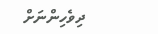ދިވެހިންނަށް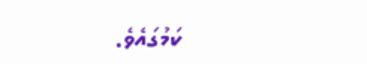ކަމުގައެވެ.